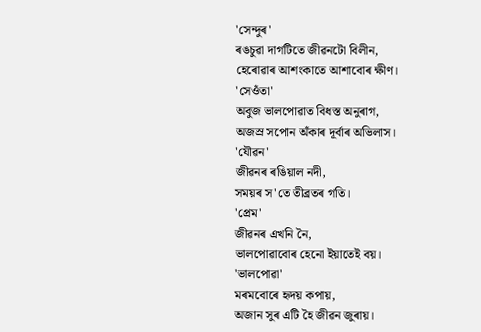'সেন্দুৰ'
ৰঙচুৱা দাগটিতে জীৱনটো বিলীন,
হেৰোৱাৰ আশংকাতে আশাবোৰ ক্ষীণ।
'সেওঁতা'
অবুজ ভালপোৱাত বিধস্ত অনুৰাগ,
অজস্ৰ সপোন অঁকাৰ দূর্বাৰ অভিলাস।
'যৌৱন'
জীৱনৰ ৰঙিয়াল নদী,
সময়ৰ স'তে তীব্ৰতৰ গতি।
'প্ৰেম'
জীৱনৰ এখনি নৈ,
ভালপোৱাবোৰ হেনো ইয়াতেই বয়।
'ভালপোৱা'
মৰমবোৰে হৃদয় কপায়,
অজান সুৰ এটি হৈ জীৱন জুৰায়।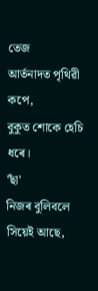তেজ
আর্তনাদত পৃথিৱী কপে,
বুকুত শোকে হেচি ধৰে।
'ছাঁ'
নিজৰ বুলিবলে সিয়েই আছে,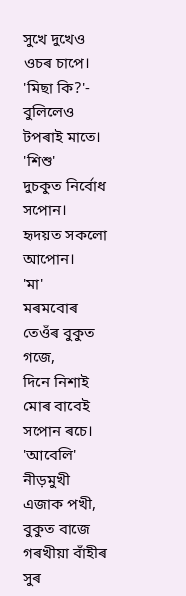সুখে দুখেও ওচৰ চাপে।
'মিছা কি?'- বুলিলেও টপৰাই মাতে।
'শিশু'
দুচকুত নির্বোধ সপোন।
হৃদয়ত সকলো আপোন।
'মা'
মৰমবোৰ তেওঁৰ বুকুত গজে,
দিনে নিশাই মোৰ বাবেই সপোন ৰচে।
'আবেলি'
নীড়মুখী এজাক পখী,
বুকুত বাজে গৰখীয়া বাঁহীৰ সুৰ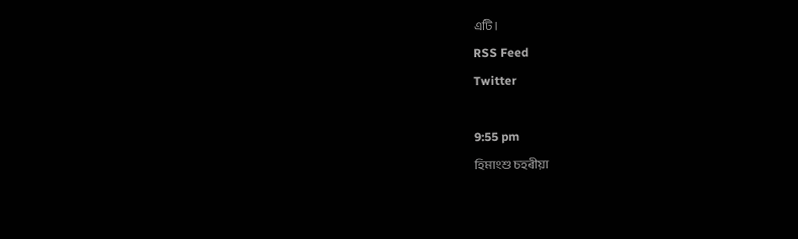এটি।
RSS Feed
Twitter

9:55 pm
হিমাংশু চহৰীয়া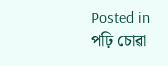Posted in
পঢ়ি চোৱা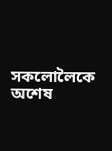সকলোলৈকে অশেষ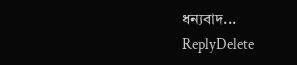ধন্যবাদ...
ReplyDelete